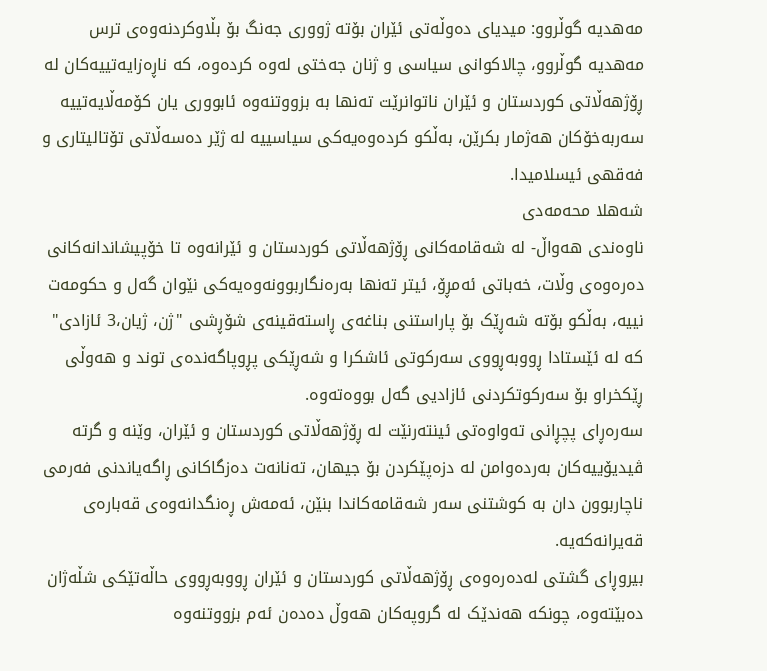مەهدیە گوڵروو: میدیای دەوڵەتی ئێران بۆتە ژووری جەنگ بۆ بڵاوکردنەوەی ترس
مەهدیە گوڵروو، چالاکوانی سیاسی و ژنان جەختی لەوە کردەوە، کە ناڕەزایەتییەکان لە ڕۆژهەڵاتی کوردستان و ئێران ناتوانرێت تەنها بە بزووتنەوە ئابووری یان کۆمەڵایەتییە سەربەخۆکان هەژمار بکرێن، بەڵکو کردەوەیەکی سیاسییە لە ژێر دەسەڵاتی تۆتالیتاری و فەقهی ئیسلامیدا.
شەهلا محەمەدی
ناوەندی هەواڵ- لە شەقامەکانی ڕۆژهەڵاتی کوردستان و ئێرانەوە تا خۆپیشاندانەکانی دەرەوەی وڵات، خەباتی ئەمڕۆ، ئیتر تەنها بەرەنگاربوونەوەیەکی نێوان گەل و حکومەت نییە، بەڵکو بۆتە شەڕێک بۆ پاراستنی بناغەی ڕاستەقینەی شۆڕشی "ژن، ژیان،3 ئازادی" کە لە ئێستادا ڕووبەڕووی سەرکوتی ئاشکرا و شەڕێکی پڕوپاگەندەی توند و هەوڵی ڕێکخراو بۆ سەرکوتکردنی ئازادیی گەل بووەتەوە.
سەرەڕای پچڕانی تەواوەتی ئینتەرنێت لە ڕۆژهەڵاتی کوردستان و ئێران، وێنە و گرتە ڤیدیۆییەکان بەردەوامن لە دزەپێکردن بۆ جیهان، تەنانەت دەزگاکانی ڕاگەیاندنی فەرمی ناچاربوون دان بە کوشتنی سەر شەقامەکاندا بنێن، ئەمەش ڕەنگدانەوەی قەبارەی قەیرانەکەیە.
بیروڕای گشتی لەدەرەوەی ڕۆژهەڵاتی کوردستان و ئێران ڕووبەڕووی حاڵەتێکی شڵەژان دەبێتەوە، چونکە هەندێک لە گروپەکان هەوڵ دەدەن ئەم بزووتنەوە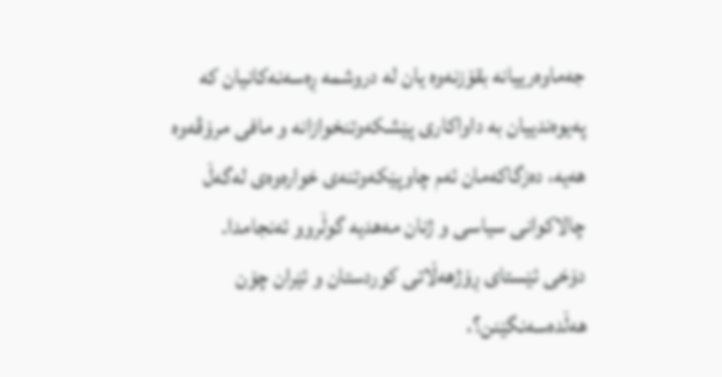جەماوەرییانە بقۆزنەوە یان لە دروشمە ڕەسەنەکانیان کە پەیوەندییان بە داواکاری پێشکەوتنخوازانە و مافی مرۆڤەوە هەیە، دەزگاکەمان ئەم چاوپێکەوتنەی خوارەوەی لەگەڵ چالاکوانی سیاسی و ژنان مەهدیە گوڵروو ئەنجامدا.
دۆخی ئێستای ڕۆژهەڵاتی کوردستان و ئێران چۆن هەڵدەسەنگێنن؟،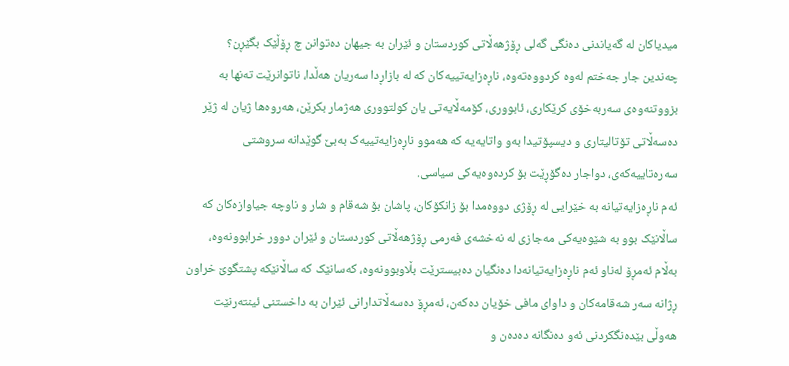میدیاکان لە گەیاندنی دەنگی گەلی ڕۆژهەڵاتی کوردستان و ئێران بە جیهان دەتوانن چ ڕۆڵێک بگێڕن؟
چەندین جار جەختم لەوە کردووەتەوە، ناڕەزایەتییەکان کە لە بازاڕدا سەریان هەڵدا، ناتوانرێت تەنها بە بزووتنەوەی سەربەخۆی کرێکاری، ئابووری، کۆمەڵایەتی یان کولتووری هەژمار بکرێن، هەروەها ژیان لە ژێر دەسەڵاتی تۆتالیتاری و دیسپۆتیدا بەو واتایەیە کە هەموو ناڕەزایەتییەک بەبێ گوێدانە سروشتی سەرەتاییەکەی، دواجار دەگۆڕێت بۆ کردەوەیەکی سیاسی.
ئەم ناڕەزایەتیانە بە خێرایی لە ڕۆژی دووەمدا بۆ زانکۆکان، پاشان بۆ شەقام و شار و ناوچە جیاوازەکان کە ساڵانێک بوو بە شێوەیەکی مەجازی لە نەخشەی فەرمی ڕۆژهەڵاتی کوردستان و ئێران دوور خرابوونەوە، بەڵام ئەمڕۆ لەناو ئەم ناڕەزایەتیانەدا دەنگیان دەبیسترێت بڵاوبوونەوە، کەسانێک کە ساڵانێکە پشتگوێ خراون ڕژانە سەر شەقامەکان و داوای مافی خۆیان دەکەن، ئەمڕۆ دەسەڵاتدارانی ئێران بە داخستنی ئینتەرنێت هەوڵی بێدەنگکردنی ئەو دەنگانە دەدەن و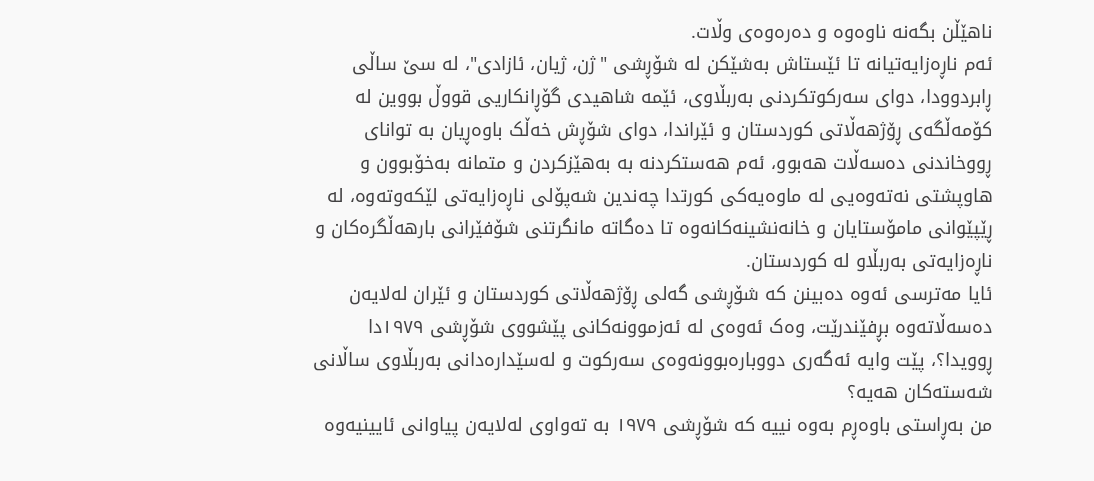ناهێڵن بگەنە ناوەوە و دەرەوەی وڵات.
ئەم ناڕەزایەتیانە تا ئێستاش بەشێکن لە شۆڕشی "ژن، ژیان، ئازادی"، لە سێ ساڵی ڕابردوودا، دوای سەرکوتکردنی بەربڵاوی، ئێمە شاهیدی گۆڕانکاریی قووڵ بووین لە کۆمەڵگەی ڕۆژهەڵاتی کوردستان و ئێراندا، دوای شۆڕش خەڵک باوەڕیان بە توانای ڕووخاندنی دەسەڵات هەبوو، ئەم هەستکردنە بە بەهێزکردن و متمانە بەخۆبوون و هاوپشتی نەتەوەیی لە ماوەیەکی کورتدا چەندین شەپۆلی ناڕەزایەتی لێکەوتەوە، لە ڕێپێوانی مامۆستایان و خانەنشینەکانەوە تا دەگاتە مانگرتنی شۆفێرانی بارهەڵگرەکان و ناڕەزایەتی بەربڵاو لە کوردستان.
ئایا مەترسی ئەوە دەبینن کە شۆڕشی گەلی ڕۆژهەڵاتی کوردستان و ئێران لەلایەن دەسەڵاتەوە بڕفێندرێت، وەک ئەوەی لە ئەزموونەکانی پێشووی شۆڕشی ١٩٧٩دا ڕوویدا؟، پێت وایە ئەگەری دووبارەبوونەوەی سەرکوت و لەسێدارەدانی بەربڵاوی ساڵانی شەستەکان هەیە؟
من بەڕاستی باوەڕم بەوە نییە کە شۆڕشی ١٩٧٩ بە تەواوی لەلایەن پیاوانی ئایینیەوە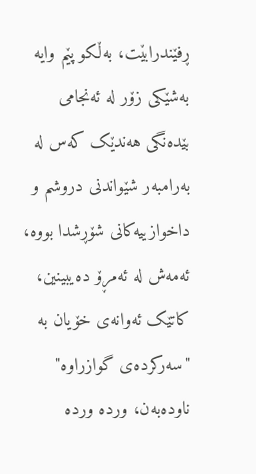ڕفێندرابێت، بەڵکو پێم وایە بەشێکی زۆر لە ئەنجامی بێدەنگی هەندێک کەس لە بەرامبەر شێواندنی دروشم و داخوازییەکانی شۆڕشدا بووە، ئەمەش لە ئەمڕۆ دەیبینین، کاتێک ئەوانەی خۆیان بە "سەرکردەی گوازراوە" ناودەبەن، وردە وردە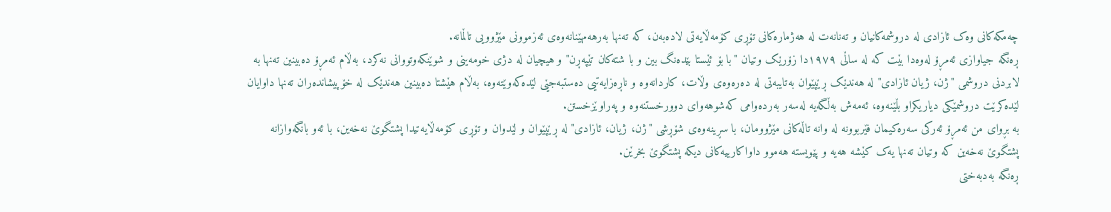چەمکەکانی وەک ئازادی لە دروشمەکانیان و تەنانەت لە هەژمارەکانی تۆڕی کۆمەڵایەتی لادەبەن، کە تەنها بەرهەمهێنانەوەی ئەزموونی مێژوویی تاڵمانە.
ڕەنگە جیاوازی ئەمڕۆ لەوەدا بێت کە لە ساڵی ١٩٧٩دا زۆرێک وتیان "با بۆ ئێستا بێدەنگ بین و با شتەکان تێپەڕن" و هیچیان لە دژی خومەینی و شوێنکەوتووانی نەکرد، بەڵام ئەمڕۆ دەبینین تەنها بە لابردنی دروشمی "ژن، ژیان ئازادی" لە هەندێک ڕێپێوان بەتایبەتی لە دەرەوەی وڵات، کاردانەوە و ناڕەزایەتیی دەستبەجێی لێدەکەوێتەوە، بەڵام هێشتا دەبینین هەندێک لە خۆپیشاندەران تەنها داوایان لێدەکرێت دروشمێکی دیاریکراو بڵێنەوە، ئەمەش بەڵگەیە لەسەر بەردەوامی کەشوهەوای دوورخستنەوە و پەراوێزخستن.
بە بڕوای من ئەمڕۆ ئەرکی سەرەکیمان فێربوونە لە وانە تاڵەکانی مێژوومان، با سڕینەوەی شۆڕشی "ژن، ژیان، ئازادی" لە ڕێپێوان و لێدوان و تۆڕی کۆمەڵایەتیدا پشتگوێ نەخەین، با ئەو بانگەوازانە پشتگوێ نەخەین کە وتیان تەنها یەک کێشە هەیە و پێویستە هەموو داواکارییەکانی دیکە پشتگوێ بخرێن.
ڕەنگە بەدبەختی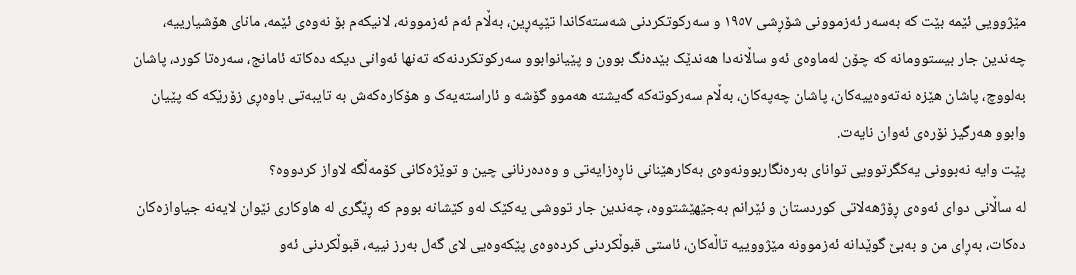مێژوویی ئێمە بێت کە بەسەر ئەزموونی شۆڕشی ١٩٥٧ و سەرکوتکردنی شەستەکاندا تێپەڕین، بەڵام ئەم ئەزموونە، لانیکەم بۆ نەوەی ئێمە، مانای هۆشیارییە، چەندین جار بیستوومانە کە چۆن لەماوەی ئەو ساڵانەدا هەندێک بێدەنگ بوون و پێیانوابوو سەرکوتکردنەکە تەنها ئەوانی دیکە دەکاتە ئامانج، سەرەتا کورد، پاشان بەلووچ، پاشان هێزە نەتەوەییەکان، پاشان چەپەکان، بەڵام سەرکوتەکە گەیشتە هەموو گۆشە و ئاراستەیەک و هۆکارەکەش بە تایبەتی باوەڕی زۆرێکە کە پێیان وابوو هەرگیز نۆرەی ئەوان نایەت.
پێت وایە نەبوونی یەکگرتوویی توانای بەرەنگاربوونەوەی بەکارهێنانی ناڕەزایەتی و وەدەرنانی چین و توێژەکانی کۆمەڵگە لاواز کردووە؟
لە ساڵانی دوای ئەوەی ڕۆژهەلاتی کوردستان و ئێرانم بەجێهێشتووە، چەندین جار تووشی یەکێک لەو کێشانە بووم کە ڕێگری لە هاوکاری نێوان لایەنە جیاوازەکان دەکات، بەڕای من و بەبێ گوێدانە ئەزموونە مێژووییە تاڵەکان، ئاستی قبوڵکردنی کردەوەی پێکەوەیی لای گەل بەرز نییە، قبوڵکردنی ئەو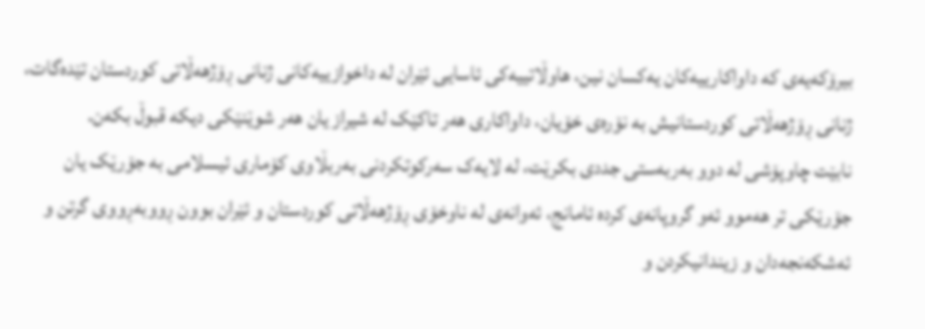بیرۆکەیەی کە داواکارییەکان یەکسان نین، هاوڵاتییەکی ئاسایی ئێران لە داخوازییەکانی ژنانی ڕۆژهەڵاتی کوردستان تێدەگات، ژنانی ڕۆژهەڵاتی کوردستانیش بە نۆرەی خۆیان، داواکاری هەر تاکێک لە شیراز یان هەر شوێنێکی دیکە قبوڵ بکەن.
نابێت چاوپۆشی لە دوو بەربەستی جددی بکرێت، لە لایەک سەرکوتکردنی بەربڵاوی کۆماری ئیسلامی بە جۆرێک یان جۆرێکی تر هەموو ئەو گروپانەی کردە ئامانج، ئەوانەی لە ناوخۆی ڕۆژهەڵاتی کوردستان و ئێران بوون ڕووبەڕووی گرتن و ئەشکەنجەدان و زیندانیکردن و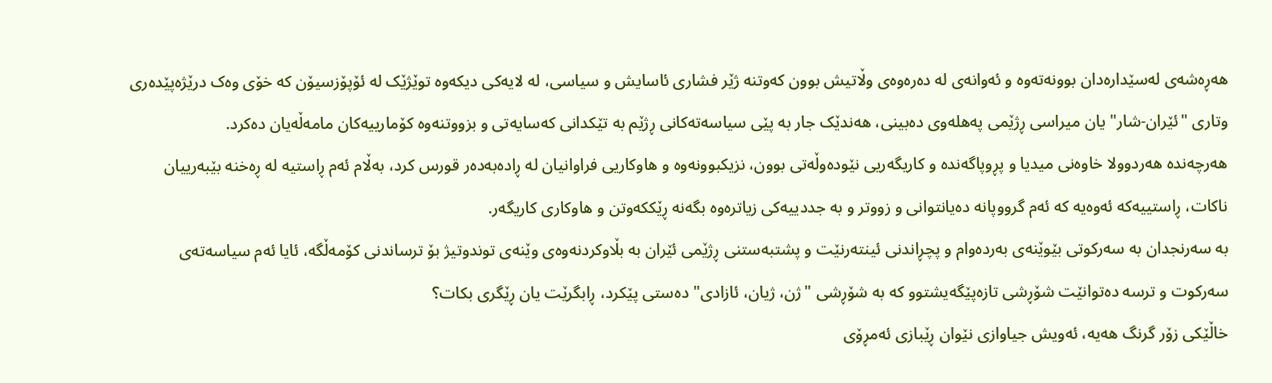هەڕەشەی لەسێدارەدان بوونەتەوە و ئەوانەی لە دەرەوەی وڵاتیش بوون کەوتنە ژێر فشاری ئاسایش و سیاسی، لە لایەکی دیکەوە توێژێک لە ئۆپۆزسیۆن کە خۆی وەک درێژەپێدەری وتاری "ئێران-شار" یان میراسی ڕژێمی پەهلەوی دەبینی، هەندێک جار بە پێی سیاسەتەکانی ڕژێم بە تێکدانی کەسایەتی و بزووتنەوە کۆمارییەکان مامەڵەیان دەکرد.
هەرچەندە هەردوولا خاوەنی میدیا و پڕوپاگەندە و کاریگەریی نێودەوڵەتی بوون، نزیکبوونەوە و هاوکاریی فراوانیان لە ڕادەبەدەر قورس کرد، بەڵام ئەم ڕاستیە لە ڕەخنە بێبەرییان ناکات، ڕاستییەکە ئەوەیە کە ئەم گرووپانە دەیانتوانی و زووتر و بە جددییەکی زیاترەوە بگەنە ڕێککەوتن و هاوکاری کاریگەر.
بە سەرنجدان بە سەرکوتی بێوێنەی بەردەوام و پچڕاندنی ئینتەرنێت و پشتبەستنی ڕژێمی ئێران بە بڵاوکردنەوەی وێنەی توندوتیژ بۆ ترساندنی کۆمەڵگە، ئایا ئەم سیاسەتەی سەرکوت و ترسە دەتوانێت شۆڕشی تازەپێگەیشتوو کە بە شۆڕشی "ژن، ژیان، ئازادی" دەستی پێکرد، ڕابگرێت یان ڕێگری بکات؟
خاڵێکی زۆر گرنگ هەیە، ئەویش جیاوازی نێوان ڕێبازی ئەمڕۆی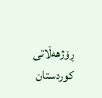ڕۆژهەڵاتی کوردستان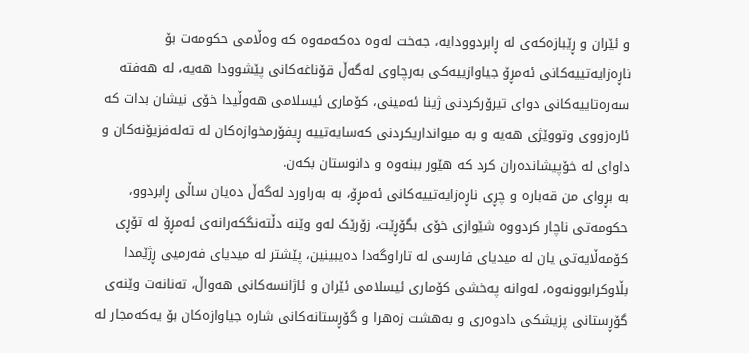و ئێران و ڕێبازەکەی لە ڕابردوودایە، جەخت لەوە دەکەمەوە کە وەڵامی حکومەت بۆ ناڕەزایەتییەکانی ئەمڕۆ جیاوازییەکی بەرچاوی لەگەڵ قۆناغەکانی پێشوودا هەیە، لە هەفتە سەرەتاییەکانی دوای تیرۆرکردنی ژینا ئەمینی، کۆماری ئیسلامی هەوڵیدا خۆی نیشان بدات کە ئارەزووی وتووێژی هەیە و بە میوانداریکردنی کەسایەتییە ڕیفۆرمخوازەکان لە تەلەفزیۆنەکان و داوای لە خۆپیشاندەران کرد کە هێور ببنەوە و دانوستان بکەن.
بە بڕوای من قەبارە و چڕی ناڕەزایەتییەکانی ئەمڕۆ، بە بەراورد لەگەڵ دەیان ساڵی ڕابردوو، حکومەتی ناچار کردووە شێوازی خۆی بگۆڕێت، زۆرێک لەو وێنە دڵتەنگکەرانەی ئەمڕۆ لە تۆڕی کۆمەڵایەتی یان لە میدیای فارسی لە تاراوگەدا دەیبینین، پێشتر لە میدیای فەرمیی ڕژێمدا بڵاوکرابوونەوە، لەوانە پەخشی کۆماری ئیسلامی ئێران و ئاژانسەکانی هەواڵ، تەنانەت وێنەی گۆڕستانی پزیشکی دادوەری و بەهشت زەهرا و گۆڕستانەکانی شارە جیاوازەکان بۆ یەکەمجار لە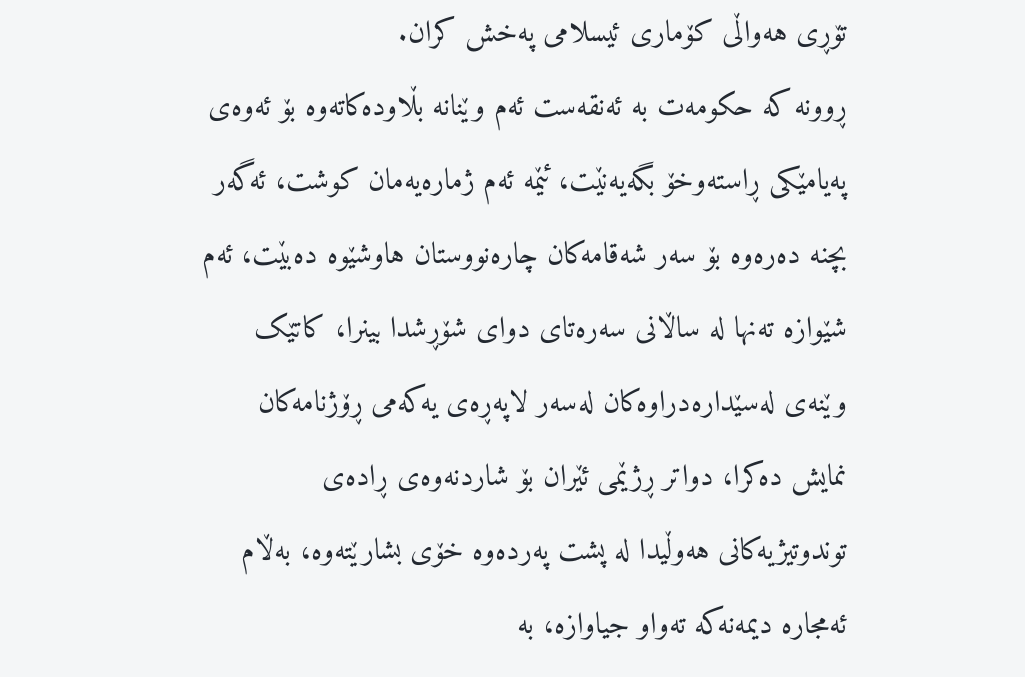تۆڕی هەواڵی کۆماری ئیسلامی پەخش کران.
ڕوونە کە حکومەت بە ئەنقەست ئەم وێنانە بڵاودەکاتەوە بۆ ئەوەی پەیامێکی ڕاستەوخۆ بگەیەنێت، ئێمە ئەم ژمارەیەمان کوشت، ئەگەر بچنە دەرەوە بۆ سەر شەقامەکان چارەنووستان هاوشێوە دەبێت، ئەم شێوازە تەنها لە ساڵانی سەرەتای دوای شۆڕشدا بینرا، کاتێک وێنەی لەسێدارەدراوەکان لەسەر لاپەڕەی یەکەمی ڕۆژنامەکان نمایش دەکرا، دواتر ڕژێمی ئێران بۆ شاردنەوەی ڕادەی توندوتیژیەکانی هەوڵیدا لە پشت پەردەوە خۆی بشارێتەوە، بەڵام ئەمجارە دیمەنەکە تەواو جیاوازە، بە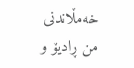خەمڵاندنی من ڕادیۆ و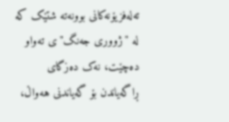تەلەفزیۆنەکانی بوونەتە شتێک کە لە "ژووری جەنگ"ی تەواو دەچێت، نەک دەزگای ڕاگەیاندن بۆ گەیاندنی هەواڵ،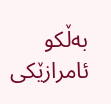بەڵکو ئامرازێکی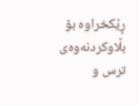ڕێکخراوە بۆ بڵاوکردنەوەی ترس و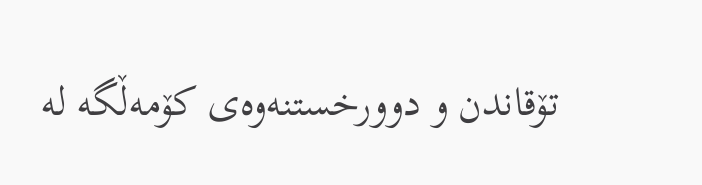تۆقاندن و دوورخستنەوەی کۆمەڵگە لە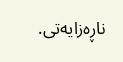ناڕەزایەتی.